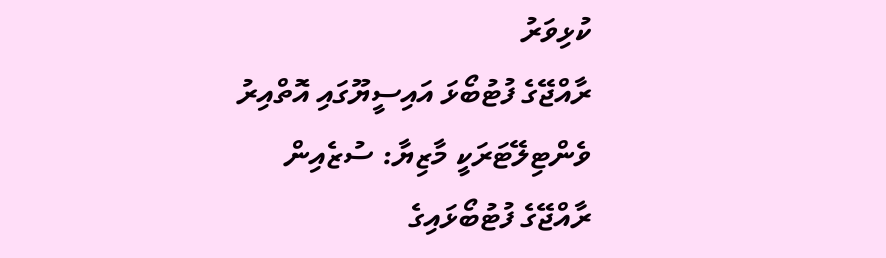ކުޅިވަރު
ރާއްޖޭގެ ފުޓުބޯޅަ އައިސީޔޫގައި އޮތްއިރު ވެންޓިލޭޓަރަކީ މާޒިޔާ: ސުޒެއިން
ރާއްޖޭގެ ފުޓުބޯޅައިގެ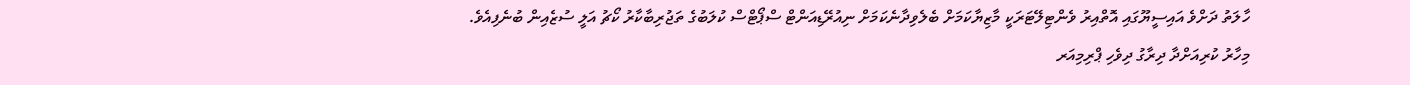ހާލަތު ދަށްވެ އައިސީޔޫގައި އޮތްއިރު ވެންޓިލޭޓަރަކީ މާޒިޔާކަމަށް ބެލެވިދާނެކަމަށް ނިއުރޭޑިއަންޓް ސްޕޯޓްސް ކުލަބުގެ ތަޖުރިބާކާރު ކޯޗު އަލީ ސުޒެއިން ބުނެފިއެވެ.
މިހާރު ކުރިއަށްދާ ދިރާގު ދިވެހި ޕްރިމިއަރ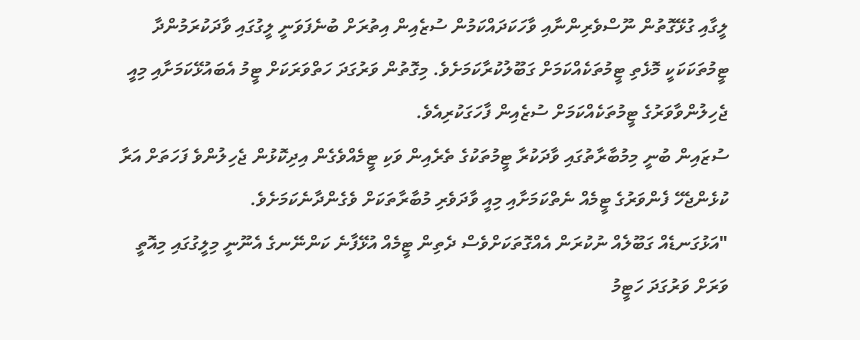ލީގާއި ގުޅޭގޮތުން ނޫސްވެރިންނާއި ވާހަކަދައްކަމުން ސުޒެއިން އިތުރަށް ބުނެފަވަނީ ލީގުގައި ވާދަކުރަމުންދާ ޓީމުތަކަކަކީ މޮޅެތި ޓީމުތަކެއްކަމަށް ގަބޫލުކުރާކަމަށެވެ. މިގޮތުން ވަރުގަދަ ހަތްވަރަކަށް ޓީމު އެބައުޅޭކަމަށާއި މިއީ ޖެހިލުންވާވަރުގެ ޓީމުތަކެއްކަމަށް ސުޒެއިން ފާހަގަކުރިއެވެ.
ސުޒައިން ބުނީ މިމުބާރާތުގައި ވާދަކުރާ ޓީމުތަކުގެ ތެރެއިން ވަކި ޓީމެއްވެގެން އިދިކޮޅުން ޖެހިލުންވެ ފަހަތަށް އަރާ ކުޅެންޖެހޭ ފެންވަރުގެ ޓީމެއް ނެތްކަމަށާއި މިއީ ވާދަވެރި މުބާރާތަކަށް ވެގެންދާނެކަމަށެވެ.
"އަޅުގަނޑެއް ގަބޫލެއް ނުކުރަން އެއްގޮތަކަށްވެސް ދެތިން ޓީމެއް އުޅޭފާނެ ކަންނޭނގެ އެނޫނީ މިލީގުގައި މިއޮތީ ވަރަށް ވަރުގަދަ ހަޓީމު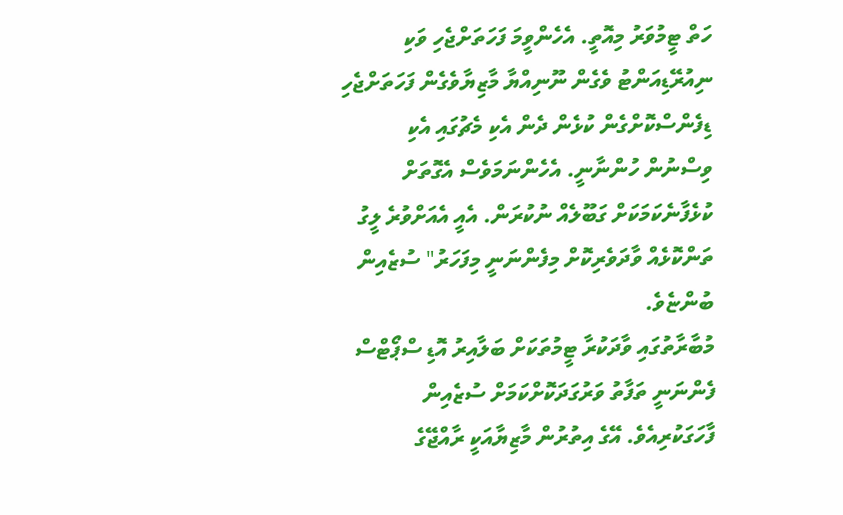ހަތް ޓީމުވަރު މިއޮތީ. އެހެންވީމަ ފަހަތަށްޖެހި ވަކި ނިއުރޭޑިއަންޓު ވެގެން ނޫނިއްޔާ މާޒިޔާވެގެން ފަހަތަށްޖެހި ޑިފެންސްކޮށްގެން ކުޅެން ދެން އެކި މެޗުގައި އެކި ވިސްނުން ހުންނާނީ. އެހެންނަމަވެސް އެގޮތަށް ކުޅެފާނެކަމަކަށް ގަބޫލެއް ނުކުރަން. އެއީ އެއަށްވުރެ ލީގު ތަންކޮޅެއް ވާދަވެރިކޮށް މިފެންނަނީ މިފަހަރު" ސުޒެއިން ބުންޏެވެ.
މުބާރާތުގައި ވާދަކުރާ ޓީމުތަކަށް ބަލާއިރު އޮޑި ސްޕޯޓްސް ފެންނަނީ ތަފާތު ވަރުގަދަކޮށްކަމަށް ސުޒެއިން ފާހަގަކުރިއެވެ. އޭގެ އިތުރުން މާޒިޔާއަކީ ރާއްޖޭގެ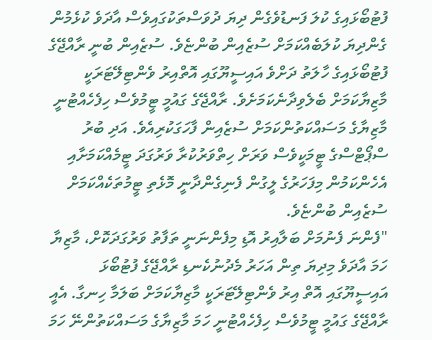ފުޓުބޯޅައިގެ ކުލަ ފަނޑުވެގެން ދިޔަ ދުވަސްތަކުގައިވެސް އާދަވެ ކުޅެމުން ގެންދިޔަ ކުލަބެއްކަމަށް ސުޒެއިން ބުންޏެވެ. ސުޒެއިން ބުނީ ރާއްޖޭގެ ފުޓުބޯޅައިގެ ހާލަތު ދަށްވެ އައިސީޔޫގައި އޮތްއިރު ވެންޓިލޭޓަރަކީ މާޒިޔާކަމަށް ބެލެވިދާނެކަމަށެވެ. ރާއްޖޭގެ ގައުމީ ޓީމުވެސް ހިފެހެއްޓުނީ މާޒިޔާގެ މަސައްކަތުންކަމަށް ސުޒެއިން ފާހަގަކުރިއެވެ. އަދި ބުރު ސްޕޯޓްސްގެ ޓީމަކީވެސް ވަރަށް ހިތްވަރުކުރާ ވަރުގަދަ ޓީމެއްކަމަށާއި އެހެންކަމުން މިފަހަރުގެ ލީގުން ފެނިގެންދާނީ މޮޅެތި ޓީމުތަކެއްކަމަށް ސުޒެއިން ބުންޏެވެ.
"ފެންނަ ފެނުމަށް ބަލާއިރު އޮޑި މިފެންނަނީ ތަފާތު ވަރުގަދަކޮށް، މާޒިޔާ ހަމަ އާދަވެ މިދިޔަ ތިން އަހަރު މެދުނުކެނޑި ރާއްޖޭގެ ފުޓުބޯޅަ އައިސީޔޫގައި އޮތް އިރު ވެންޓިލޭޓަރަކީ މާޒިޔާކަމަށް ބަލަމާ ހިނގާ. އެއީ ރާއްޖޭގެ ގައުމީ ޓީމުވެސް ހިފެހެއްޓުނީ ހަމަ މާޒިޔާގެ މަސައްކަތުންނޭ ހަމަ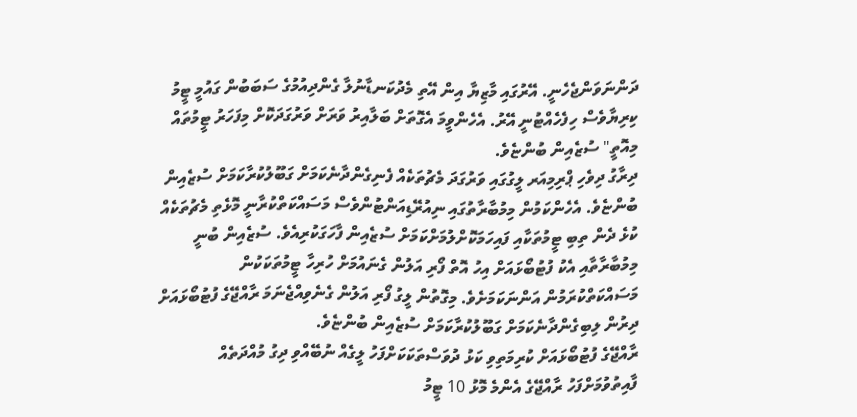ދަންނަވަންޖެހެނީ. އޭރުގައި މާޒިޔާ އިން އޭތި މެދުކަނޑާނުލާ ގެންދިއުމުގެ ސަބަބުން ގައުމީ ޓީމު ކިރިޔާވެސް ހިފެހެއްޓުނީ އޭރު. އެހެންވީމަ އެގޮތަށް ބަލާއިރު ވަރަށް ވަރުގަދަކޮށް މިފަހަރު ޓީމުތައް މިއޮތީ" ސުޒެއިން ބުންޏެވެ.
ދިރާގު ދިވެހި ޕްރިމިއަރ ލީގުގައި ވަރުގަދަ މެޗުތަކެއް ފެނިގެންދާނެކަމަށް ގަބޫލުކުރާކަމަށް ސުޒެއިން ބުންޏެވެ. އެހެންކަމުން މިމުބާރާތުގައި ނިއުރޭޑިއަންޓުންވެސް މަސައްކަތްކުރާނީ މޮޅެތި މެޗުތަކެއް ކުޅެ ދެން ތިބި ޓީމުތަކާއި ފައިހަމަކޮށްލުމަށްކަމަށް ސުޒެއިން ފާހަގަކުރިއެވެ. ސުޒެއިން ބުނީ މިމުބާރާތާއި އެކު ފުޓުބޯޅައަށް އިހު އޮތް ފޯރި އަލުން ގެނައުމަށް ހުރިހާ ޓީމުތަކަކުން މަސައްކަތްކުރަމުން އަންނަކަމަށެވެ. މިގޮތުން ލީގު ފޯރި އަލުން ގެނެވިއްޖެނަމަ ރާއްޖޭގެ ފުޓުބޯޅައަށް ދިރުން ލިބިގެންދާނެކަމަށް ގަބޫލުކުރާކަމަށް ސުޒެއިން ބުންޏެވެ.
ރާއްޖޭގެ ފުޓުބޯޅައަށް ކުރިމަތިވި ކަޅު ދުވަސްތަކަކަށްފަހު ލީގެއް ނުބޭއްވި ދިގު މުއްދަތެއް ފާއިތުވުމަށްފަހު ރާއްޖޭގެ އެންމެ މޮޅު 10 ޓީމު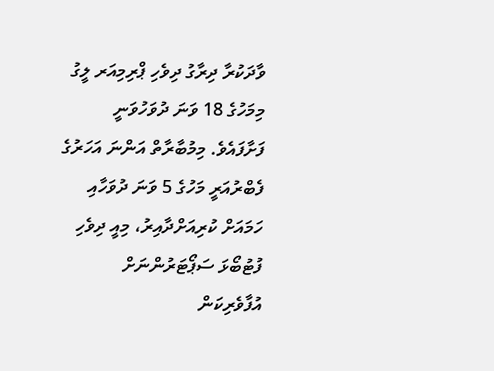ވާދަކުރާ ދިރާގު ދިވެހި ޕްރިމިއަރ ލީގު މިމަހުގެ 18 ވަނަ ދުވަހުވަނީ ފަށާފައެވެ. މިމުބާރާތް އަންނަ އަހަރުގެ ފެބްރުއަރީ މަހުގެ 5 ވަނަ ދުވަހާއި ހަމައަށް ކުރިއަށްދާއިރު، މިއީ ދިވެހި ފުޓުބޯޅަ ސަޕޯޓަރުންނަށް އުފާވެރިކަން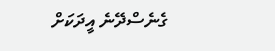ގެނެސްދޭނެ އީދަކަށް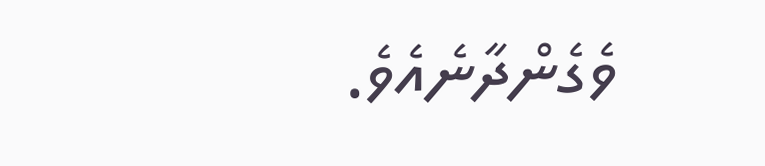ވެގެންދާނެއެވެ.